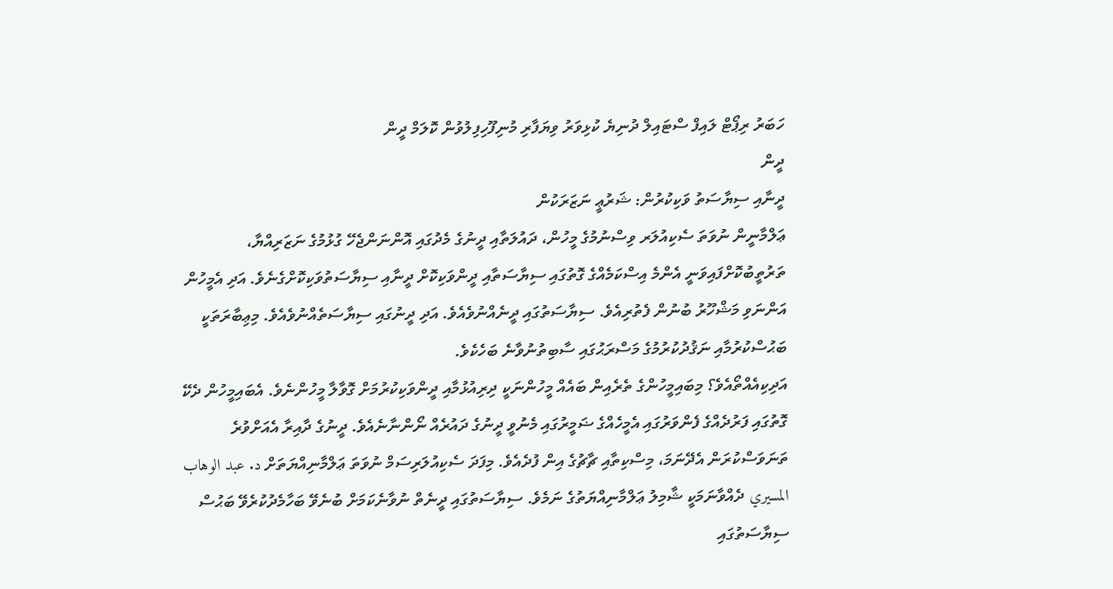ހަބަރު ރިޕޯޓް ލައިފް ސްޓައިލް ދުނިޔެ ކުޅިވަރު ވިޔަފާރި މުނިފޫހިފިލުވުން ކޮލަމް ދީން
ދީން
ދީނާއި ސިޔާސަތު ވަކިކުރުން: ޝަރުޢީ ނަޒަރަކުން
ޢަލްމާނީން ނުވަތަ ސެކިއުލަރ ވިސްނުމުގެ މީހުން، ދައުލަތާއި ދީނުގެ މެދުގައި އޮންނަންޖެހޭ ގުޅުމުގެ ނަޒަރިއްޔާ، ތަރުތީބުކޮށްފައިވަނީ އެންމެ އިސްކަމެއްގެ ގޮތުގައި ސިޔާސަތާއި ދީންވަކިކޮށް ދީނާއި ސިޔާސަތުވަކިކޮށްގެނެވެ. އަދި އެމީހުން އަންނަވި މަޝްހޫރު ބުނުން ފެތުރިއެވެ. ސިޔާސަތުގައި ދީނެއްނުވެއެވެ. އަދި ދީނުގައި ސިޔާސަތެއްނުވެއެވެ. މިޢިބާރަތަކީ ބަޙުސްކުރުމާއި ނަޤުދުކުރުމުގެ މަސްރަޙުގައި ސާބިތުނުވާނެ ބަހެކެވެ.
އަދިކިއެއްތޯއެވެ؟ މިބައިމީހުންގެ ތެރެއިން ބައެއް މީހުންނަކީ ދިރިއުޅުމާއި ދީންވަކިކުރުމަށް ގޮވާލާ މީހުންނެވެ. އެބައިމީހުން ދެކޭ ގޮތުގައި ފަރުދެއްގެ ފެންވަރުގައި އެމީހެއްގެ ޟަމީރުގައި މެނުވީ ދީނުގެ ދައުރެއް ނޯންނާނެއެވެ. ދީނުގެ ދާއިރާ އެއަށްވުރެ ތަނަވަސްކުރަން އެދޭނަމަ، މިސްކިތާއި ޗާޗުގެ އިން ފުދެއެވެ. މިފަދަ ސެކިއުލަރިސަމް ނުވަތަ ޢަލްމާނިއްޔަތަށް د. عبد الوهاب المسيري ދެއްވާނަމަކީ ޝާމިލު ޢަލްމާނިއްޔަތުގެ ނަމެވެ. ސިޔާސަތުގައި ދީނެތް ނުވާނެކަމަށް ބުނެވޭ ބަހާމެދުކުރެވޭ ބަޙުސް
ސިޔާސަތުގައި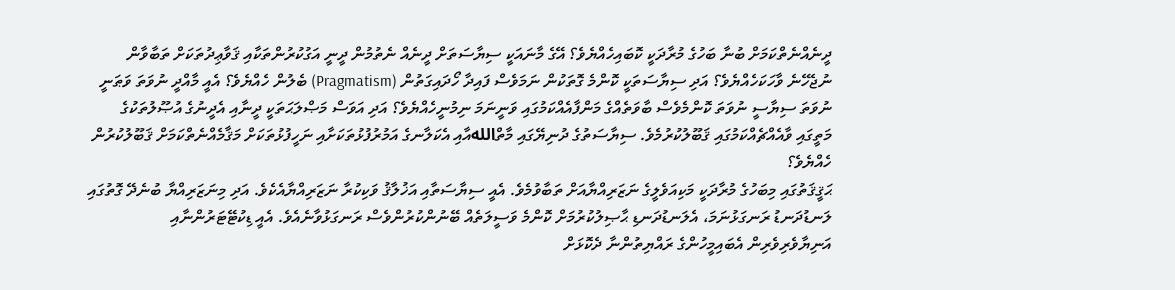ދީނެއްނެތްކަމަށް ބުނާ ބަހުގެ މުރާދަކީ ކޮބައިހެއްޔެވެ؟ އޭގެ މާނައަކީ ސިޔާސަތަށް ދީނެއް ނެތުމުން ދީނީ އަގުކުރުންތަކާއި ޤަވާޢިދުތަކަށް ތަބާވާން ނުޖެހޭނެ ވާހަކަހެއްޔެވެ؟ އަދި ސިޔާސަތަކީ ކޮންމެ ގޮތަކުން ނަމަވެސް ފައިދާ ހޯދައިގަތުން (Pragmatism) ބެލުން ހެއްޔެވެ؟ އެއީ މާއްދީ ނުވަތަ ވަޠަނީ ނުވަތަ ސިޔާސީ ނުވަތަ ކޮންމެވެސް ބާވަތެއްގެ މަންފާއެއްކަމުގައި ވަނީނަމަ ނިމުނީހެއްޔެވެ؟ އަދި އަވަސް މަޞްލަޙަތަކީ ދީނާއި އެދީނުގެ އުޞޫލުތަކުގެ މަތީގައި ވާއެއްޗެއްކަމުގައި ޤަބޫލުކުރުމެވެ. ސިޔާސަތުގެ ދުނިޔޭގައި މާތްاللهއާއި އެކަލާނގެ އަމުރުފުޅުތަކަށާއި ނަހީފުޅުތަކަށް މަޤާމެއްނެތްކަމަށް ޤަބޫލުކުރުން ހެއްޔެވެ؟
ޙަޤީޤަތުގައި މިބަހުގެ މުރާދަކީ މަކިއަވެލީގެ ނަޒަރިއްޔާއަށް ތަބާވުމެވެ. އެއީ ސިޔާސަތާއި އަޚުލާޤު ވަކިކުރާ ނަޒަރިއްޔާއެކެވެ. އަދި މިނަޒަރިއްޔާ ބުނެދޭ ގޮތުގައި ލަނޑުދަނޑު ރަނގަޅުނަމަ، އެލަނޑުދަނޑި ޙާޞިލުކުރުމަށް ކޮންމެ ވަސީލަތެއް ބޭނުންކުރުންވެސް ރަނގަޅުވާނެއެވެ. އެއީ ޑިކުޓޭޓަރުންނާއި އަނިޔާވެރިވެރިން އެބައިމީހުންގެ ރައްޔިތުންނާ ދެކޮޅަށް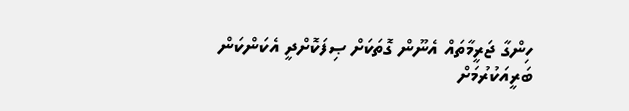ހިންގާ ޖަރީމާތައް އެނޫން ގޮތަކަށް ޞިފަކޮށްދީ އެކަންކަން ބަރީއަކުރުމަށް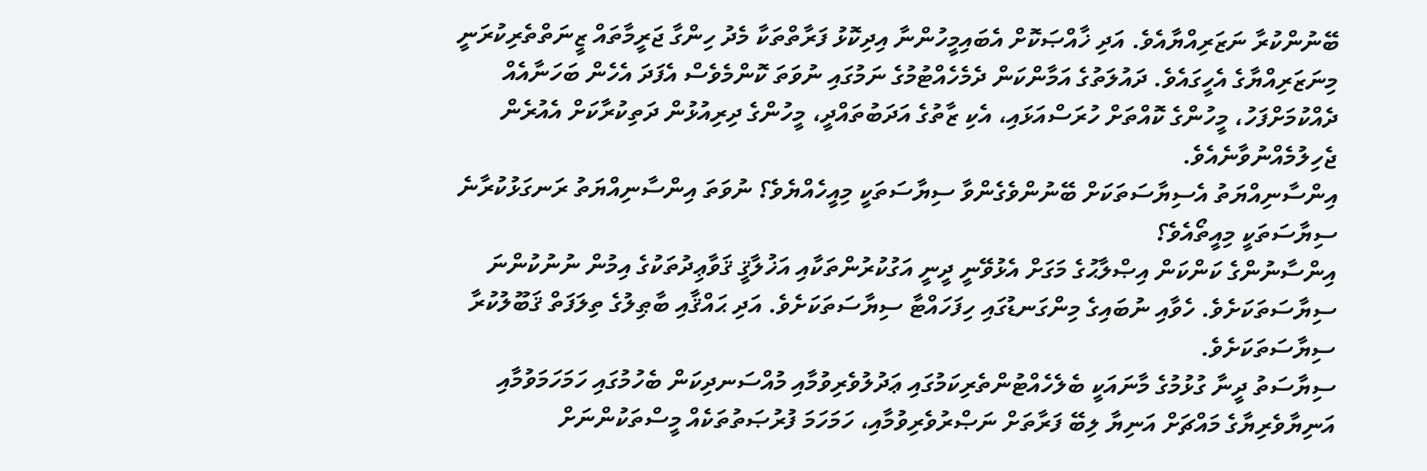ބޭނުންކުރާ ނަޒަރިއްޔާއެވެ. އަދި ޚާއްޞަކޮށް އެބައިމީހުންނާ އިދިކޮޅު ފަރާތްތަކާ މެދު ހިންގާ ޖަރީމާތައް ޒީނަތްތެރިކުރަނީ މިނަޒަރިއްޔާގެ އެހީގައެވެ. ދައުލަތުގެ އަމާންކަން ދެމެހެއްޓުމުގެ ނަމުގައި ނުވަތަ ކޮންމެވެސް އެފަދަ އެހެން ބަހަނާއެއް ދެއްކުމަށްފަހު، މީހުންގެ ކޮއްތަށް ހުރަސްއަޅައި، އެކި ޒާތުގެ އަދަބުތައްދީ، މީހުންގެ ދިރިއުޅުން ދަތިކުރާކަށް އެއުރެން ޖެހިލުމެއްނުވާނެއެވެ.
އިންސާނިއްޔަތު އެސިޔާސަތަކަށް ބޭނުންވެގެންވާ ސިޔާސަތަކީ މިއީހެއްޔެވެ؟ ނުވަތަ އިންސާނިއްޔަތު ރަނގަޅުކުރާނެ ސިޔާސަތަކީ މިއީތޯއެވެ؟
އިންސާނުންގެ ކަންކަން އިޞްލާޙުގެ މަގަށް އެޅުވޭނީ ދީނީ އަގުކުރުންތަކާއި އަޚުލާޤީ ޤަވާޢިދުތަކުގެ އިމުން ނުނުކުންނަ ސިޔާސަތަކަށެވެ. ހެވާއި ނުބައިގެ މިންގަނޑުގައި ހިފަހައްޓާ ސިޔާސަތަކަށެވެ. އަދި ޙައްޤާއި ބާޠިލުގެ ތިލަފަތް ޤަބޫލުކުރާ ސިޔާސަތަކަށެވެ.
ސިޔާސަތު ދީނާ ގުޅުމުގެ މާނައަކީ ބެލެހެއްޓުންތެރިކަމުގައި ޢަދުލުވެރިވުމާއި މުއްސަނދިކަން ބެހުމުގައި ހަމަހަމަވުމާއި އަނިޔާވެރިޔާގެ މައްޗަށް އަނިޔާ ލިބޭ ފަރާތަށް ނަޞްރުވެރިވުމާއި، ހަމަހަމަ ފުރުޞަތުތަކެއް މީސްތަކުންނަށް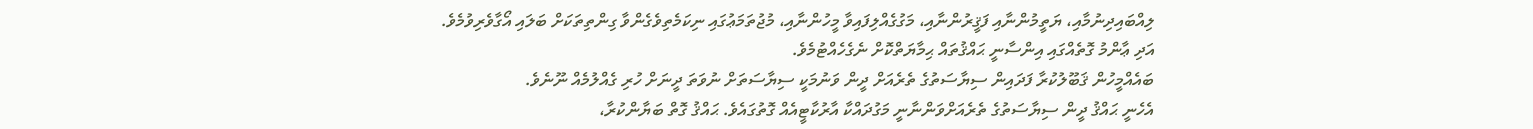ލިއްބައިދިނުމާއި، ޔަތީމުންނާއި ފަޤީރުންނާއި، މަގުގެއްލިފައިވާ މީހުންނާއި، މުޖުތަމަޢުގައި ނިކަމެތިވެގެންވާ ގިންތިތަކަށް ބަލައި އޯގާވެރިވުމެވެ. އަދި ޢާންމު ގޮތެއްގައި އިންސާނީ ޙައްޤުތައް ޙިމާޔަތްކޮށް ނެގެހެއްޓުމެވެ.
ބައެއްމީހުން ޤަބޫލުކުރާ ފަދައިން ސިޔާސަތުގެ ތެރެއަށް ދީން ވަނުމަކީ ސިޔާސަތަށް ނުވަތަ ދީނަށް ހުރި ގެއްލުމެއް ނޫނެވެ.
އެހެނީ ޙައްޤު ދީން ސިޔާސަތުގެ ތެރެއަށްވަންނާނީ މަގުދައްކާ އާރުކާޓީއެއް ގޮތުގައެވެ. ޙައްޤު ގޮތް ބަޔާންކުރާ،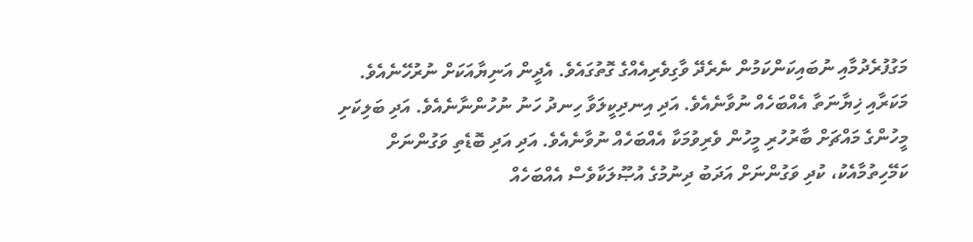މަގުފުރެދުމާއި ނުބައިކަންކަމުން ނެރެދޭ ވާގިވެރިއެއްގެ ގޮތުގައެވެ. އެދީން އަނިޔާއަކަށް ނުރުހޭނެއެވެ. މަކަރާއި ޚިޔާނަތާ އެއްބަހެއް ނުވާނެއެވެ. އަދި އިނދިކީލަވާ ހިނދު ހަނު ނުހުންނާނެއެވެ. އަދި ބަލިކަށި މީހުންގެ މައްޗަށް ބާރުހުރި މީހުން ވެރިވުމަކާ އެއްބަހެއް ނުވާނެއެވެ. އަދި އަދި ބޮޑެތި ވަގުންނަށް ކަމޭހިތުމާއެކު، ކުދި ވަގުންނަށް އަދަބު ދިނުމުގެ އުޞޫލަކާވެސް އެއްބަހެއް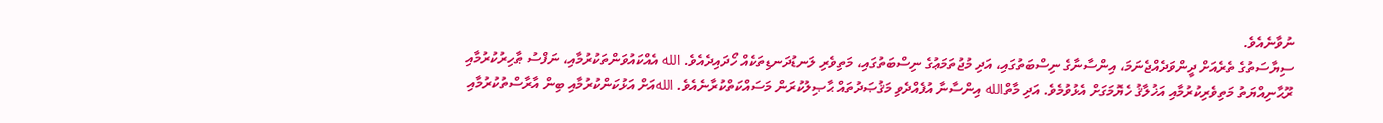ނުވާނެއެވެ.
ސިޔާސަތުގެ ތެރެއަށް ދީންވަދެއްޖެނަމަ، އިންސާނާގެ ނިސްބަތުގައި، އަދި މުޖުތަމަޢުގެ ނިސްބަތުގައި، މަތިވެރި ލަނޑުދަނޑިތަކެއް ހޯދައިދެއެވެ. الله އެއްކައުވަންތަކުރުމާއި، ނަފްސު ޠާހިރުކުރުމާއި ރޫޙާނިއްޔަތު މަތިވެރިކުރުމާއި އަޚުލާޤު ހެޔޮމަގަށް އެޅުވުމެވެ. އަދި މާތްالله އިންސާނާ އުފެއްދެވި މަޤުޞަދުތައް ޙާޞިލުކުރަން މަސައްކަތްކުރާނެއެވެ. اللهއަށް އަޅުކަންކުރުމާއި ބިން އާރާސްތުކުރުމާއި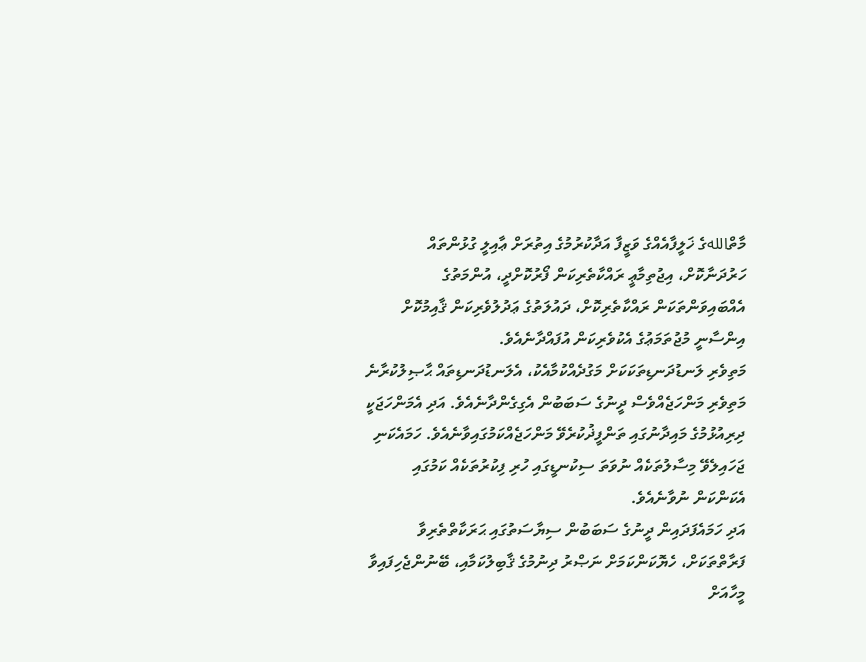މާތްاللهގެ ޚަލީފާއެއްގެ ވަޒީފާ އަދާކުރުމުގެ އިތުރަށް ޢާއިލީ ގުޅުންތައް ހަރުދަނާކޮށް، އިޖުތިމާޢީ ރައްކާތެރިކަން ފޯރުކޮށްދީ، އުންމަތުގެ އެއްބައިވަންތަކަން ރައްކާތެރިކޮށް، ދައުލަތުގެ ޢަދުލުވެރިކަން ޤާއިމުކޮށް އިންސާނީ މުޖުތަމަޢުގެ އެކުވެރިކަން އުފައްދާނެއެވެ.
މަތިވެރި ލަނޑުދަނޑިތަކަކަށް މަގުދެއްކުމާއެކު، އެލަނޑުދަނޑިތައް ޙާޞިލުކުރާނެ މަތިވެރި މަންހަޖެއްވެސް ދީނުގެ ސަބަބުން އެގިގެންދާނެއެވެ. އަދި އެމަންހަޖަކީ ދިރިއުޅުމުގެ މައިދާނުގައި ތަންފީޛުކުރެވޭ މަންހަޖެއްކަމުގައިވާނެއެވެ. ހަމައެކަނި ޖަހައިލެވޭ މިސާލުތަކެއް ނުވަތަ ސިކުނޑީގައި ހުރި ފިކުރުތަކެއް ކަމުގައި އެކަންކަން ނުވާނެއެވެ.
އަދި ހަމައެފަދައިން ދީނުގެ ސަބަބުން ސިޔާސަތުގައި ޙަރަކާތްތެރިވާ ފަރާތްތަކަށް، ހެޔޮކަންކަމަށް ނަޞްރު ދިނުމުގެ ޤާބިލުކަމާއި، ބޭނުންޖެހިފައިވާ މީހާއަށް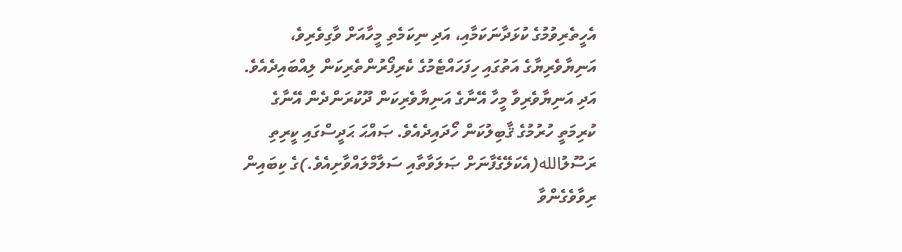އެހީތެރިވުމުގެ ކުޅަދާނަކަމާއި، އަދި ނިކަމެތި މީހާއަށް ވާގިވެރިވެ، އަނިޔާވެރިޔާގެ އަތުގައި ހިފަހައްޓެމުގެ ކެރިފޯރުންތެރިކަން ލިއްބައިދެއެވެ. އަދި އަނިޔާވެރިވާ މީހާ އޭނާގެ އަނިޔާވެރިކަން ދޫކުރަންދެން އޭނާގެ ކުރިމަތީ ހުރުމުގެ ޤާބިލުކަން ހޯދައިދެއެވެ. ޞައްޙަ ޙަދީސްގައި ކީރިތި ރަސޫލުالله(އެކަލޭގެފާނަށް ޞަލަވާތާއި ސަލާމްލައްވާށިއެވެ.)ގެ ކިބައިން ރިވާވެގެންވާ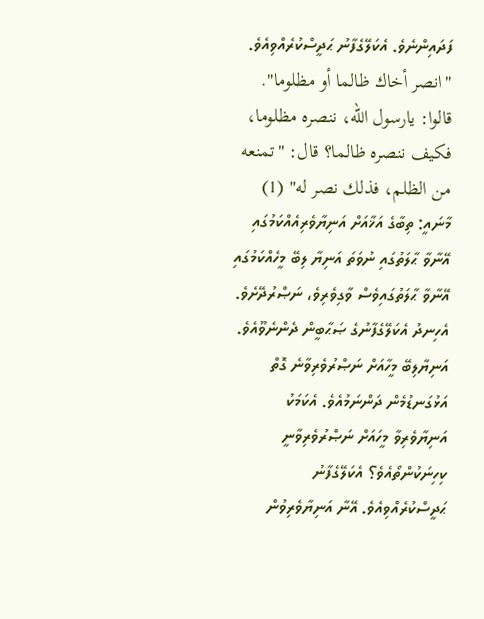ފަދައިންނެވެ. އެކަލޭގެފާނު ޙަދީސްކުރެއްވިއެވެ. "انصر أخاك ظالما أو مظلوما". قالوا: يارسول الله، ننصره مظلوما، فكيف ننصره ظالما؟ قال: "تمنعه من الظلم، فذلك نصر له" (1) މާނައީ: ތިބާގެ އަޚާއަށް އަނިޔާވެރިއެއްކަމުގައި އޭނާވާ ޙާލަތުގައި ނުވަތަ އަނިޔާ ލިބޭ މީހެއްކަމުގައި އޭނާވާ ޙާލަތުގައިވެސް ވާގިވެރިވެ، ނަޞްރުދޭށެވެ. އެހިނދު އެކަލޭގެފާނުގެ ޞަޙާބީން ދެންނެވޫއެވެ. އަނިޔާލިބޭ މީހާއަށް ނަޞްރުވެރިވާނެ ގޮތް އަޅުގަނޑުމެން ދަންނަމުއެވެ. އެކަމަކު އަނިޔާވެރިވާ މީހައަށް ނަޞްރުވެރިވާނީ ކިހިނަކުންތޯއެވެ؟ އެކަލޭގެފާނު ޙަދީސްކުރެއްވިއެވެ. އޭނާ އަނިޔާވެރިވުން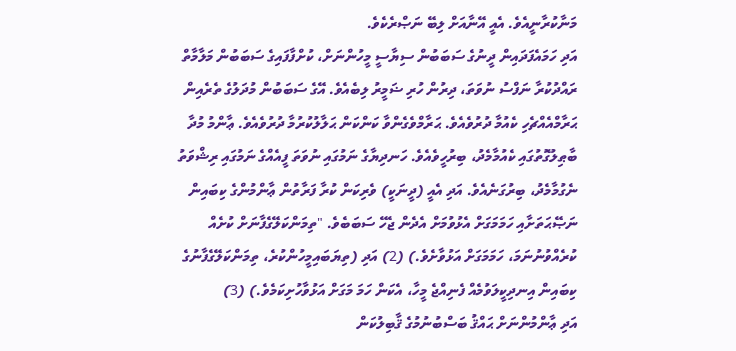މަނާކުރާނީއެވެ. އެއީ އޭނާއަށް ލިބޭ ނަޞްރެކެވެ.
އަދި ހަމައެފަދައިން ދީނުގެ ސަބަބުން ސިޔާސީ މީހުންނަށް، ކުށްފާފައިގެ ސަބަބުން މަލާމާތް ރައްދުކުރާ ނަފްސު ނުވަތަ، ދިރުން ހުރި ޟަމީރު ލިބެއެވެ. އޭގެ ސަބަބުން މުދަލުގެ ތެރެއިން ޙަރާމްއެއްޗެހި ކެއުމާ ދުރުވެއެވެ. ޙަރާމްވެގެންވާ ކަންކަން ޙަލާލުކުރުމާ ދުރުވެއެވެ. ޢާންމު މުދާ ބާޠިލުގޮތުގައި ކެއުމާމެދު، ބިރުހީވެއެވެ. ހަނދިޔާގެ ނަމުގައި ނުވަތަ ފީއެއްގެ ނަމުގައި ރިޝްވަތު ނެގުމާމެދު، ބިރުގަނެއެވެ. އަދި އެއީ (ދީނަކީ) ވެރިކަން ކުރާ ފަރާތުން ޢާންމުންގެ ކިބައިން ނަޞޭޙަތަށާއި ހަމަމަގަށް އެޅުވުމަށް އެދެން ޖެހޭ ސަބަބެވެ. "ތިމަންކަލޭގެފާނަށް ކުށެއް ކުރެއްވުނުނަމަ، ހަމަމަގަށް އަޅުވާށެވެ.) (2) އަދި (ތިޔަބައިމީހުންކުރެ، ތިމަންކަލޭގެފާނުގެ ކިބައިން އިނދިކީލަވުމެއް ފެނިއްޖެ މީހާ، އެކަން ހަމަ މަގަށް އަޅުވާހުށިކަމެވެ.) (3)
އަދި ޢާންމުންނަށް ޙައްޤު ބަސްބުނުމުގެ ޤާބިލުކަން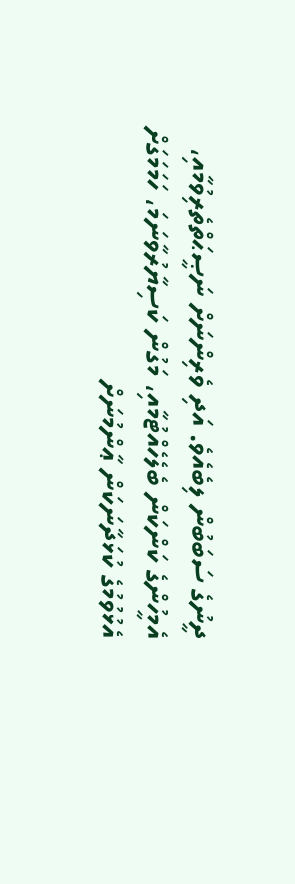ދީނުގެ ސަބަބުން ލިބެއެވެ. އަދި ވެރިންނަށް ނަޞީޙަތްތެރިވުމާއި، އެމީހުންގެ ކަންކަން ބެލެހެއްޓުމާއި، މަގުން ކަސިޔާރުވާނަމަ، ހަމަމަގަށް އެޅުވުމުގެ ކުޅަދާނަކަން ޢާންމުނަށް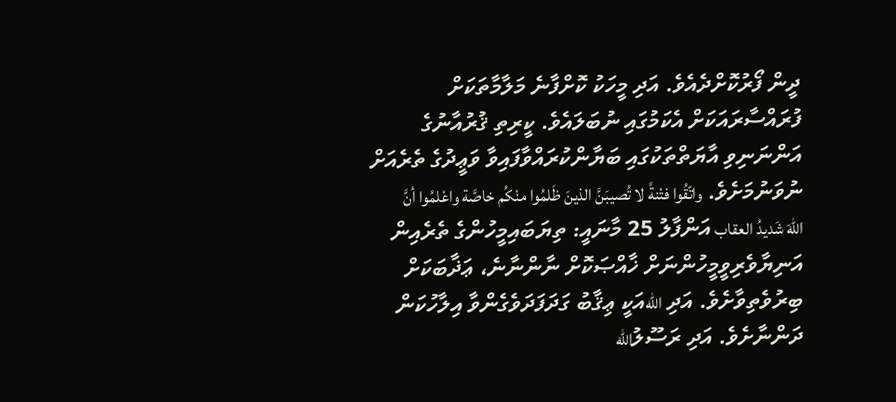ދީން ފޯރުކޮށްދެއެވެ. އަދި މީހަކު ކޮށްފާނެ މަލާމާތަކަށް ފުރައްސާރައަކަށް އެކަމުގައި ނުބަލައެވެ. ކީރިތި ޤުރުއާނުގެ އަންނަނިވި އާޔަތްތަކުގައި ބަޔާންކުރައްވާފައިވާ ވަޢީދުގެ ތެރެއަށް ނުވަނުމަށެވެ. واتّقُوا فتْنةً لا تُصيبَنَّ الذينَ ظَلمُوا منْكُم خاصَّة واعْلمُوا أنَّ اللهَ شَديدُ العقاب އަންފާލު 25 މާނައީ: ތިޔަބައިމީހުންގެ ތެރެއިން އަނިޔާވެރިވީމީހުންނަށް ޚާއްޞަކޮށް ނާންނާނެ، ޢަޛާބަކަށް ބިރުވެތިވާށެވެ. އަދި اللهއަކީ ޢިޤާބު ގަދަފަދަވެގެންވާ އިލާހުކަން ދަންނާށެވެ. އަދި ރަސޫލުالله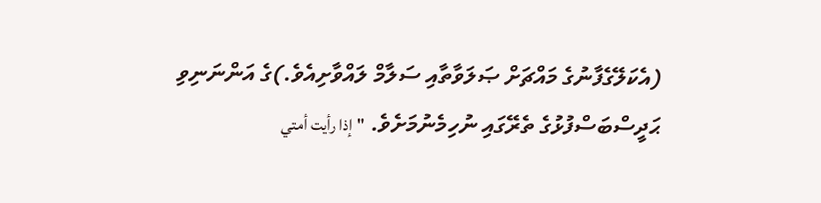(އެކަލޭގެފާނުގެ މައްޗަށް ޞަލަވާތާއި ސަލާމް ލައްވާށިއެވެ.)ގެ އަންނަނިވި ޙަދީސްބަސްފުޅުގެ ތެރޭގައި ނުހިމެނުމަށެވެ. "إذا رأيت أمتي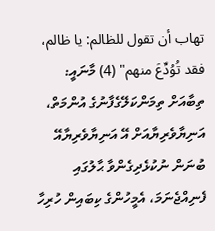تهاب أن تقول للظالم: يا ظالم، فقد تُوُدِّعَ منهم" (4) މާނައީ: ތިބާއަށް ތިމަންކަލޭގެފާނުގެ އުންމަތް، އަނިޔާވެރިޔާއަށް އޭ އަނިޔާވެރިޔާއޭ ބުނަން ނުކުޅެދިގެންވާ ޙާލުގައި ފެނިއްޖެނަމަ، އެމީހުންގެ ކިބައިން ހުރިހާ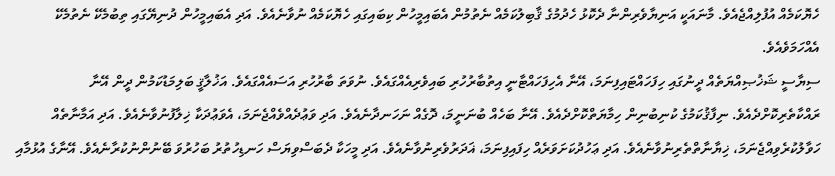ހެޔޮކަމެއް އުފުލިއްޖެއެވެ. މާނައަކީ އަނިޔާވެރިންނާ ދެކޮޅު ހެދުމުގެ ޤާބިލުކަމެއް ނެތުމުން އެބައިމީހުން ކިބައިގައި ހެޔޮކަމެއް ނުވާނެއެވެ. އަދި އެބައިމީހުން ދުނިޔޭގައި ތިބުމެކޭ ނެތުމެކޭ އެއްހަމަވެއެވެ.
ސިޔާސީ ޝަޚުޞިއްޔަތެއް ދީނުގައި ހިފަހައްޓައިފިނަމަ، އޭނާ އެހިފަހައްޓާނީ އިތުބާރުހުރި ބައިވެރިއެއްގައެވެ. ނުވަތަ ބާރުހުރި އަސައެއްގައެވެ. އަޚުލާޤީ ބަލިމަޑުކަމުން ދީން އޭނާ ރައްކާތެރިކޮށްދެއެވެ. ނިފާޤުކަމުގެ ކުނިބުނިން ހިމާޔަތްކޮށްދެއެވެ. އޭނާ ބަހެއް ބުނަނީމަ، ދޮގެއް ނަހަނދާނެއެވެ. އަދި ވަޢުދެއްވެއްޖެނަމަ، އެވަޢުދަކާ ޚިލާފުނުވާނެއެވެ. އަދި އަމާނާތެއް ހަވާލުކުރެވިއްޖެނަމަ، ޚިޔާނާތްތެރިނުވާނެއެވެ. އަދި ޢަހުދުކަށަވަރެއް ހިފައިފިނަމަ، ޣަދަރުވެރިނުވާނެއެވެ. އަދި މީހަކާ ދެބަސްވިޔަސް ހަނޑިހުތުރު ބަހުރުވަ ބޭނުންނުކުރާނެއެވެ. އޭނާގެ އުޅުމާއި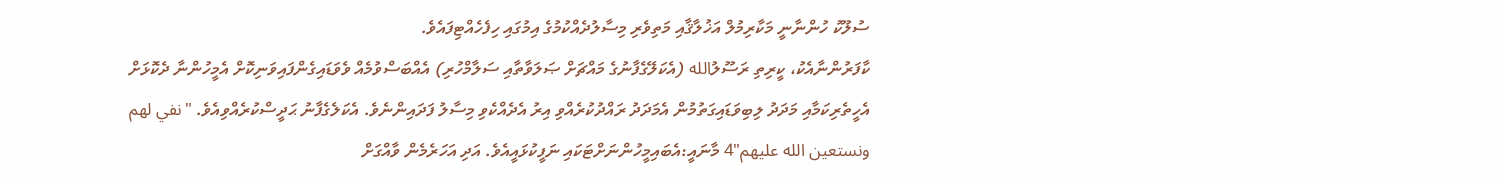ސުލޫކު ހުންނާނީ މަކާރިމުލް އަޚުލާޤާއި މަތިވެރި މިސާލުދެއްކުމުގެ އިމުގައި ހިފެހެއްޓިފައެވެ.
ކާފަރުންނާއެކު، ކީރިތި ރަސޫލުالله (އެކަލޭގެފާނުގެ މައްޗަށް ޞަލަވާތާއި ސަލާމްހުރި) އެއްބަސްވުމެއް ވެވަޑައިގެންފައިވަނިކޮށް އެމީހުންނާ ދެކޮޅަށް އެހީތެރިކަމާއި މަދަދު ލިބިވަޑައިގަތުމުން އެމަދަދު ރައްދުކުރެއްވި އިރު އެދެއްކެވި މިސާލު ފަދައިންނެވެ. އެކަލެގެފާނު ޙަދީސްކުރެއްވިއެވެ. "نفي لهم ونستعين الله عليهم"4 މާނައީ:އެބައިމީހުންނަށްޓަކައި ނަފީކުޅައީއެވެ. އަދި އަހަރެމެން ވާއްގަށް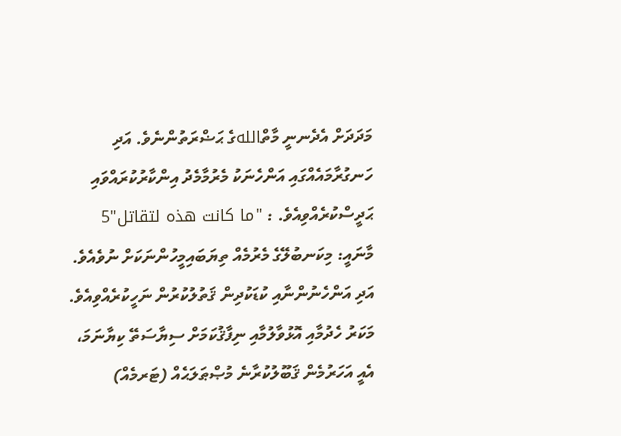މަދަދަށް އެދެނނީ މާތްاللهގެ ޙަޟްރަތުންނެވެ. އަދި ހަނގުރާމައެއްގައި އަންހެނަކު މެރުމާމެދު އިންކާރުކުރައްވައި ޙަދީސްކުރެއްވިއެވެ. : "ما كانت هذه لتقاتل"5 މާނައީ: މިކަނބުލޭގެ މެރުމެއް ތިޔަބައިމީހުންނަކަށް ނުވެއެވެ. އަދި އަންހެނުންނާއި ކުޑަކުދިން ޤަތުލުކުރުން ނަހީކުރެއްވިއެވެ.
މަކަރު ހެދުމާއި އޮޅުވާލުމާއި ނިފާޤުކަމަށް ސިޔާސަތޭ ކިޔާނަމަ، އެއީ އަހަރުމެން ޤަބޫލުކުރާނެ މުޞްޠަލަޙެއް (ޓަރމެއް)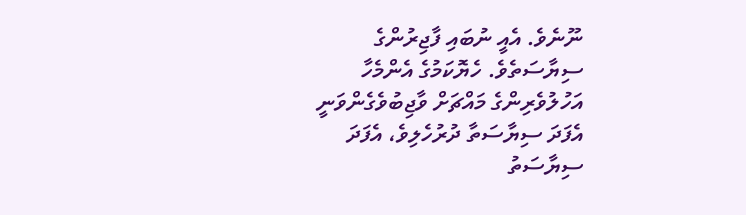ނޫނެވެ. އެއީ ނުބައި ފާޖިރުންގެ ސިޔާސަތެވެ. ހެޔޮކަމުގެ އެންމެހާ އަހުލުވެރިންގެ މައްޗަށް ވާޖިބުވެގެންވަނީ އެފަދަ ސިޔާސަތާ ދުރުހެލިވެ، އެފަދަ ސިޔާސަތު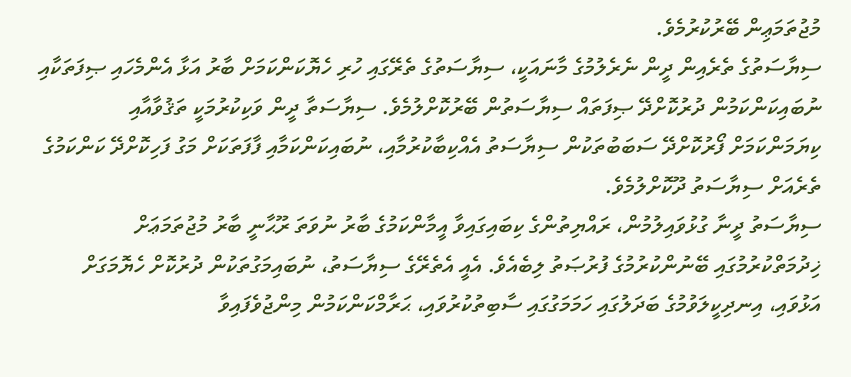މުޖުތަމަޢިން ބޭރުކުރުމެވެ.
ސިޔާސަތުގެ ތެރެއިން ދީން ނެރެލުމުގެ މާނައަކީ، ސިޔާސަތުގެ ތެރޭގައި ހުރި ހެޔޮކަންކަމަށް ބާރު އަޅާ އެންމެހައި ޞިފަތަކާއި ނުބައިކަންކަމުން ދުރުކޮށްދޭ ޞިފަތައް ސިޔާސަތުން ބޭރުކޮށްލުމެވެ. ސިޔާސަތާ ދީން ވަކިކުރުމަކީ ތަޤުވާއާއި ކިޔަމަންކަމަށް ފޯރުކޮށްދޭ ސަބަބުތަކުން ސިޔާސަތު އެއްކިބާކުރުމާއި، ނުބައިކަންކަމާއި ފާފަތަކަށް މަގު ފަހިކޮށްދޭ ކަންކަމުގެ ތެރެއަށް ސިޔާސަތު ދޫކޮށްލުމެވެ.
ސިޔާސަތު ދީނާ ގުޅުވައިލުމުން، ރައްޔިތުންގެ ކިބައިގައިވާ އީމާންކަމުގެ ބާރު ނުވަތަ ރޫޙާނީ ބާރު މުޖުތަމަޢަށް ޚިދުމަތްކުރުމުގައި ބޭނުންކުރުމުގެ ފުރުޞަތު ލިބެއެވެ. އެއީ އެތެރޭގެ ސިޔާސަތު، ނުބައިމަގުތަކުން ދުރުކޮށް ހެޔޮމަގަށް އަޅުވައި، އިނދިކީލަވުމުގެ ބަދަލުގައި ހަމަމަގުގައި ސާބިތުކުރުވައި، ޙަރާމްކަންކަމުން މިންޖުވެފައިވާ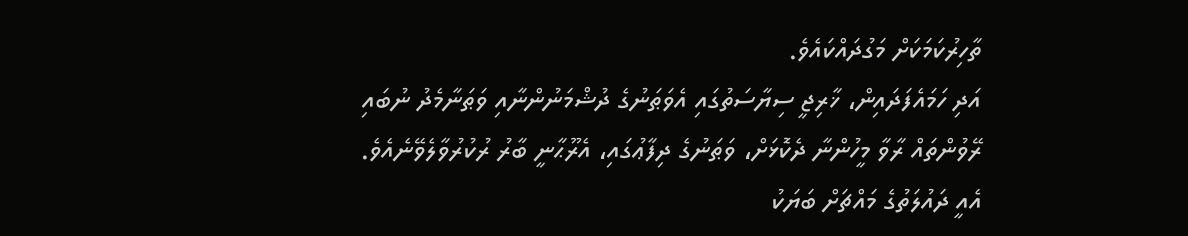ތާހިރުކަމަކަށް މަގުދައްކައެވެ.
އަދި ހަމައެފަދައިން، ޚާރިޖީ ސިޔާސަތުގައި އެވަޠަނުގެ ދުޝްމަނުންނާއި ވަޠަނާމެދު ނުބައި ރޭވުންތައް ރާވާ މީހުންނާ ދެކޮޅަށް، ވަޠަނުގެ ދިފާޢުގައި، އެރޫޙާނީ ބާރު ރުކުރުވާލެވޭނެއެވެ. އެއީ ދައުލަތުގެ މައްޗަށް ބަޔަކު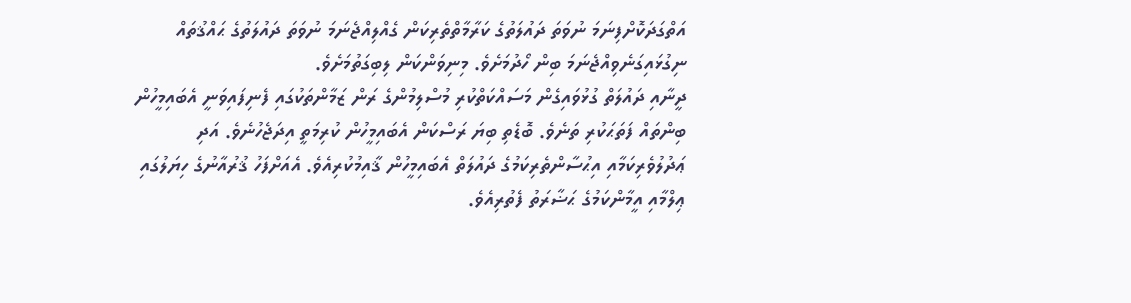އަތްގަދަކޮށްފިނަމަ ނުވަތަ ދައުލަތުގެ ކަރާމާތްތެރިކަން ގެއްލިއްޖެނަމަ ނުވަތަ ދައުލަތުގެ ޙައްޤުތައް ނިގުޅައިގަނެވިއްޖެނަމަ ބިން ހޯދުމަށެވެ. މިނިވަންކަން ލިބިގަތުމަށެވެ.
ދީނާއި ދައުލަތް ގުޅުވައިގެން މަސައްކަތްކުރި މުސްލިމުންގެ ރަން ޒަމާންތަކުގައި ފެނިފައިވަނީ އެބައިމީހުން ބިންތައް ފަތަޙަކުރި ތަނެވެ. ބޮޑެތި ބިޔަ ރަސްކަން އެބައިމީހުން ކުރިމަތީ އިދަޖެހުނެވެ. އަދި ޢަދުލުވެރިކަމާއި އިޙުސާންތެރިކަމުގެ ދައުލަތް އެބައިމީހުން ޤާއިމުކުރިއެވެ. އެއަށްފަހު ޤުރުއާނުގެ ހިޔަލުގައި ޢިލްމާއި އީމާންކަމުގެ ޙަޟާރަތު ފެތުރިއެވެ.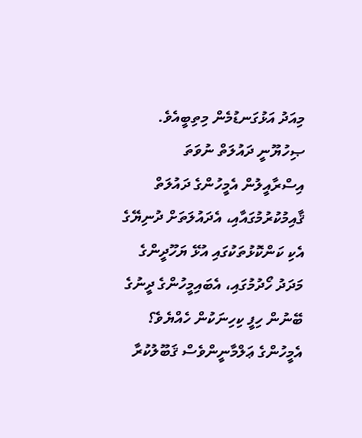މިއަދު އަޅުގަނޑުމެން މިތިބީއެވެ. ޞިހުޔޫނީ ދައުލަތް ނުވަތަ އިސްރާއީލުން އެމީހުންގެ ދައުލަތް ޤާއިމުކުރުމުގައާއި، އެދައުލަތަށް ދުނިޔޭގެ އެކި ކަންކޮޅުތަކުގައި އުޅޭ ޔަހޫދީންގެ މަދަދު ހޯދުމުގައި، އެބައިމީހުންގެ ދީނުގެ ބޭނުން ހިފީ ކިހިނަކުން ހެއްޔެވެ؟ އެމީހުންގެ ޢަލްމާނީންވެސް ޤަބޫލުކުރާ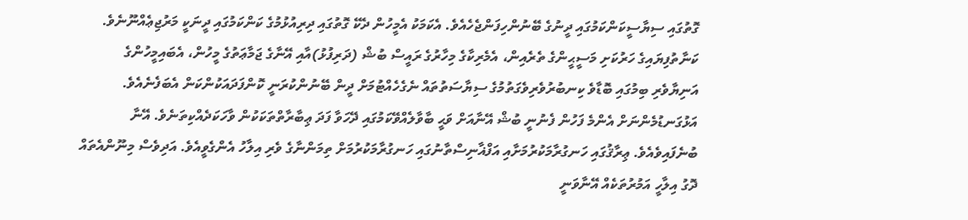ގޮތުގައި ސިޔާސީކަންކަމުގައި ދީނުގެ ބޭނުންހިފަންޖެހެއެވެ. އެކަމަކު އެމީހުން ދެކޭ ގޮތުގައި ދިރިއުޅުމުގެ ކަންކަމުގައި ދީނަކީ މަރުޖިޢެއްނޫނެވެ.
ކަނާތުފިޔައިގެ ހަރުކަށި މަސީޙީންގެ ތެރެއިން، އެމެރިކާގެ މިހާރުގެ ރައީސް ބުޝް (ދަރިފުޅު)އާއި އޭނާގެ ޖަމާޢަތުގެ މީހުން، އެބައިމީހުންގެ އަނިޔާވެރި ބިމުގައި ބޮޑާވެ ކިނބުރުވެރިވެގަތުމުގެ ސިޔާސަތުތައް ނެގެހެއްޓުމަށް ދީން ބޭނުންކުރަނީ ކޮންފަދައަކުންކަން އެބަފެނެއެވެ. އަޅުގަނޑުމެންނަށް އެންމެ ފަހުން ފެނުނީ ބުޝް އޭނާއަށް ވަޙީ ބާވާލެއްވޭކަމުގައި ދޭހަވާ ފަދަ ޢިބާރާތްތަކަކުން ވާހަކަދެއްކިތަނެވެ. އޭނާ ބުނެފައިވެއެވެ. ޢިރާޤުގައި ހަނގުރާމަކުރުމަށާއި އަފްޣާނިސްތާނުގައި ހަނގުރާމަކުރުމަށް ތިމަންނާގެ ވެރި އިލާހު އެންގެވީއެވެ. އަދިވެސް މިނޫންއެތައް ދޮގު އިލާހީ އަމުރުތަކެއް އޭނާވަނީ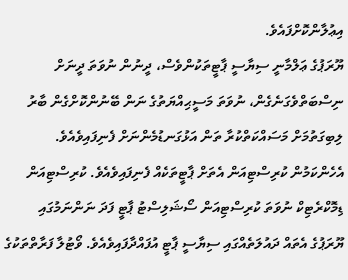އިޢުލާންކޮށްފައެވެ.
ޔޫރަޕުގެ ޢަލްމާނީ ސިޔާސީ ޕާޓީތަކުންވެސް، ދީނުން ނުވަތަ ދީނަށް ނިސްބަތްވެގަނެގެން، ނުވަތަ މަސީޙިއްޔަތުގެ ނަން ބޭނުންކޮށްގެން ބާރު ލިބިގަތުމަށް މަސައްކަތްކުރާ ތަން އަޅުގަނޑުމެންނަށް ފެނިފައިވެއެވެ. އެހެންކަމުން ކުރިސްޓިއަން އެތަށް ޕާޓީތަކެއް ފެނިފައިވެއެވެ. ކުރިސްޓިއަން ޑިމޮކްރެޓިކް ނުވަތަ ކުރިސްޓިއަން ސޯޝަލިސްޓު ޕާޓީ ފަދަ ނަންނަމުގައި ޔޫރަޕުގެ އެތައް ދައުލަތެއްގައި ސިޔާސީ ޕާޓީ އުފައްދާފައިވެއެވެ. ވޯޓުލާ ފަރާތްތަކުގެ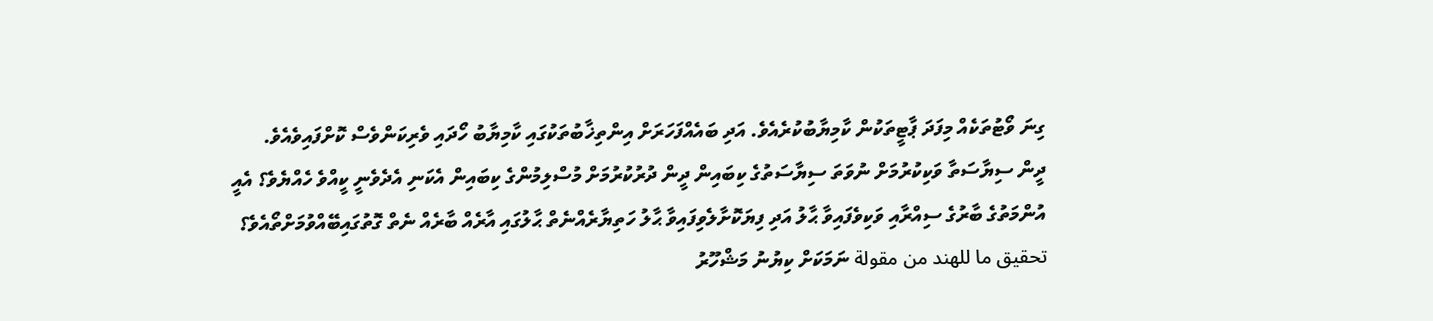ގިނަ ވޯޓުތަކެއް މިފަދަ ޕާޓީތަކުން ކާމިޔާބުކުރެއެވެ. އަދި ބައެއްފަހަރަށް އިންތިޚާބުތަކުގައި ކާމިޔާބު ހޯދައި ވެރިކަންވެސް ކޮށްފައިވެއެވެ.
ދީން ސިޔާސަތާ ވަކިކުރުމަށް ނުވަތަ ސިޔާސަތުގެ ކިބައިން ދީން ދުރުކުރުމަށް މުސްލިމުންގެ ކިބައިން އެކަނި އެދެވެނީ ކީއްވެ ހެއްޔެވެ؟ އެއީ އުންމަތުގެ ބާރުގެ ސިއްރާއި ވަކިވެފައިވާ ޙާލު އަދި ފިޔަކޮށާލެވިފައިވާ ޙާލު ހަތިޔާރެއްނެތް ޙާލުގައި އާރެއް ބާރެއް ނެތް ގޮތުގައިބޭއްވުމަށްތޯއެވެ؟
تحقيق ما للهند من مقولة ނަމަކަށް ކިޔުނު މަޝްހޫރު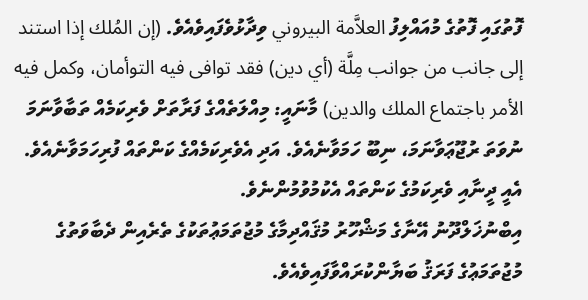ފޮތުގައި ފޮތުގެ މުއައްލިފު العلاَّمة البيروني ވިދާޅުވެފައިވެއެވެ. (إن المُلك إذا استند إلى جانب من جوانب مِلَّة (أي دين) فقد توافى فيه التوأمان، وكمل فيه الأمر باجتماع الملك والدين) މާނައީ: މިއްލަތެއްގެ ފަރާތަށް ވެރިކަމެއް ތަބާވާނަމަ ނުވަތަ ރުޖޫޢަވާނަމަ، ނިބޫ ހަމަވާނެއެވެ. އަދި އެވެރިކަމެއްގެ ކަންތައް ފުރިހަމަވާނެއެވެ. އެއީ ދީނާއި ވެރިކަމުގެ ކަންތައް އެކުމުވުމުންނެވެ.
އިބްނުޚަލްދޫނު އޭނާގެ މަޝްހޫރު މުޤައްދިމާގެ މުޖުތަމަޢުތަކުގެ ތެރެއިން ދެބާވަތުގެ މުޖުތަމަޢުގެ ފަރަޤު ބަޔާންކުރައްވާފައިވެއެވެ.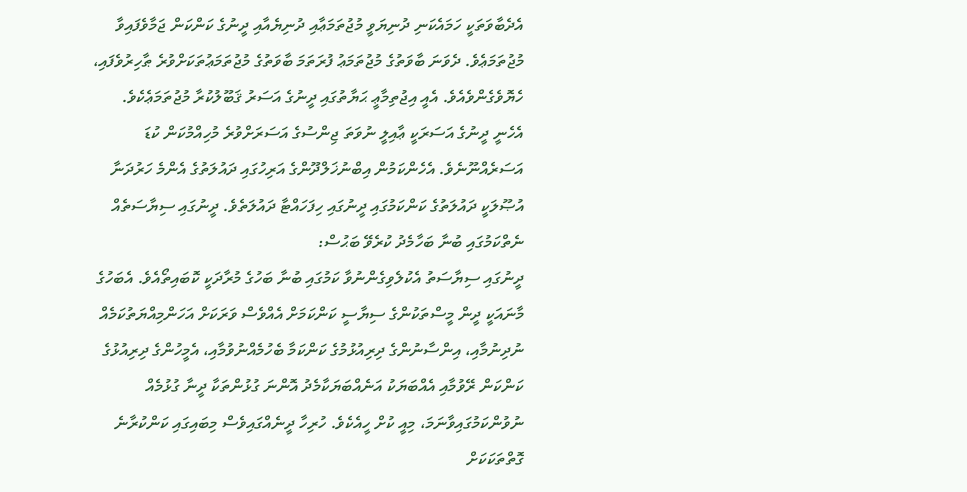އެދެބާވަތަކީ ހަމައެކަނި ދުނިޔަވީ މުޖުތަމަޢާއި ދުނިޔެއާއި ދީނުގެ ކަންކަން ޖަމާވެފައިވާ މުޖުތަމަޢެވެ. ދެވަނަ ބާވަތުގެ މުޖުތަމަޢު ފުރަތަމަ ބާވަތުގެ މުޖުތަމަޢުތަކަށްވުރެ ޠާހިރުވެފައި، ހެޔޮވެގެންވެއެވެ. އެއީ އިޖުތިމާޢީ ޙަޔާތުގައި ދީނުގެ އަސަރު ޤަބޫލުކުރާ މުޖުތަމަޢެކެވެ. އެހެނީ ދީނުގެ އަސަރަކީ ޢާއިލީ ނުވަތަ ޖިންސުގެ އަސަރަށްވުރެ މުހިއްމުކަން ކުޑަ އަސަރެއްނޫނެވެ. އެހެންކަމުން އިބްނުޚަލްދޫންގެ އަރިހުގައި ދައުލަތުގެ އެންމެ ހަރުދަނާ އުޞޫލަކީ ދައުލަތުގެ ކަންކަމުގައި ދީނުގައި ހިފަހައްޓާ ދައުލަތެވެ. ދީނުގައި ސިޔާސަތެއް ނެތްކަމުގައި ބުނާ ބަހާމެދު ކުރެވޭ ބަޙުސް:
ދީނުގައި ސިޔާސަތު އެކުލެވިގެންނުވާ ކަމުގައި ބުނާ ބަހުގެ މުރާދަކީ ކޮބައިތޯއެވެ. އެބަހުގެ މާނައަކީ ދީން މީސްތަކުންގެ ސިޔާސީ ކަންކަމަށް އެއްވެސް ވަރަކަށް އަހަންމިއްޔަތުކަމެއް ނުދިނުމާއި، އިންސާނުންގެ ދިރިއުޅުމުގެ ކަންކަމާ ބެހުމެއްނުވުމާއި، އެމީހުންގެ ދިރިއުޅުގެ ކަންކަން ރޭވުމާއި އެއްބަޔަކު އަނެއްބަޔަކާމެދު އޮންނަ ގުޅުންތަކާ ދީނާ ގުޅުމެއް ނުވުންކަމުގައިވާނަމަ، މިއީ ކުށް ހީއެކެވެ. ހުރިހާ ދީނެއްގައިވެސް މިބައިގައި ކަންކުރާނެ ގޮތްތަކަކަށް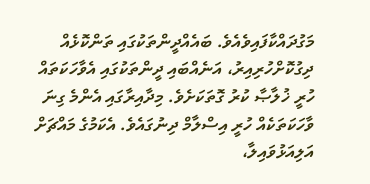މަގުދައްކާފައިވެއެވެ. ބައެއްދީންތަކުގައި ތަންކޮޅެއް ދިގުކޮށްހުރިއިރު، އަނެއްބައި ދީންތަކުގައި އެވާހަކަތައް ހުރީ ޚުލާޞާ ކުރު ގޮތަކަށެވެ. މިދާއިރާގައި އެންމެ ގިނަ ވާހަކަތަކެއް ހުރީ އިސްލާމް ދިނުގައެވެ. އެކަމުގެ މައްޗަށް އަލިއަޅުވައިލާ،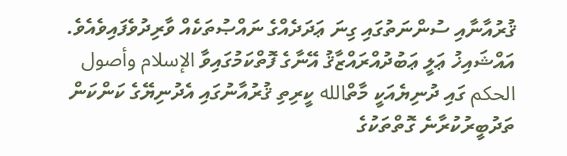ޤުރުއާނާއި ސުންނަތުގައި ގިނަ ޢަދަދެއްގެ ނައްޞުތަކެއް ވާރިދުވެފައިވެއެވެ.
އައްޝައިޚު ޢަލީ ޢަބުދުއްރައްޒާޤު އޭނާގެ ފޮތްކަމުގައިވާ الإسلام وأصول الحكم ގައި ދުނިޔެއަކީ މާތްالله ކީރިތި ޤުރުއާނުގައި އެދުނިޔޭގެ ކަންކަން ތަދުބީރުކުރާނެ ގޮތްތަކުގެ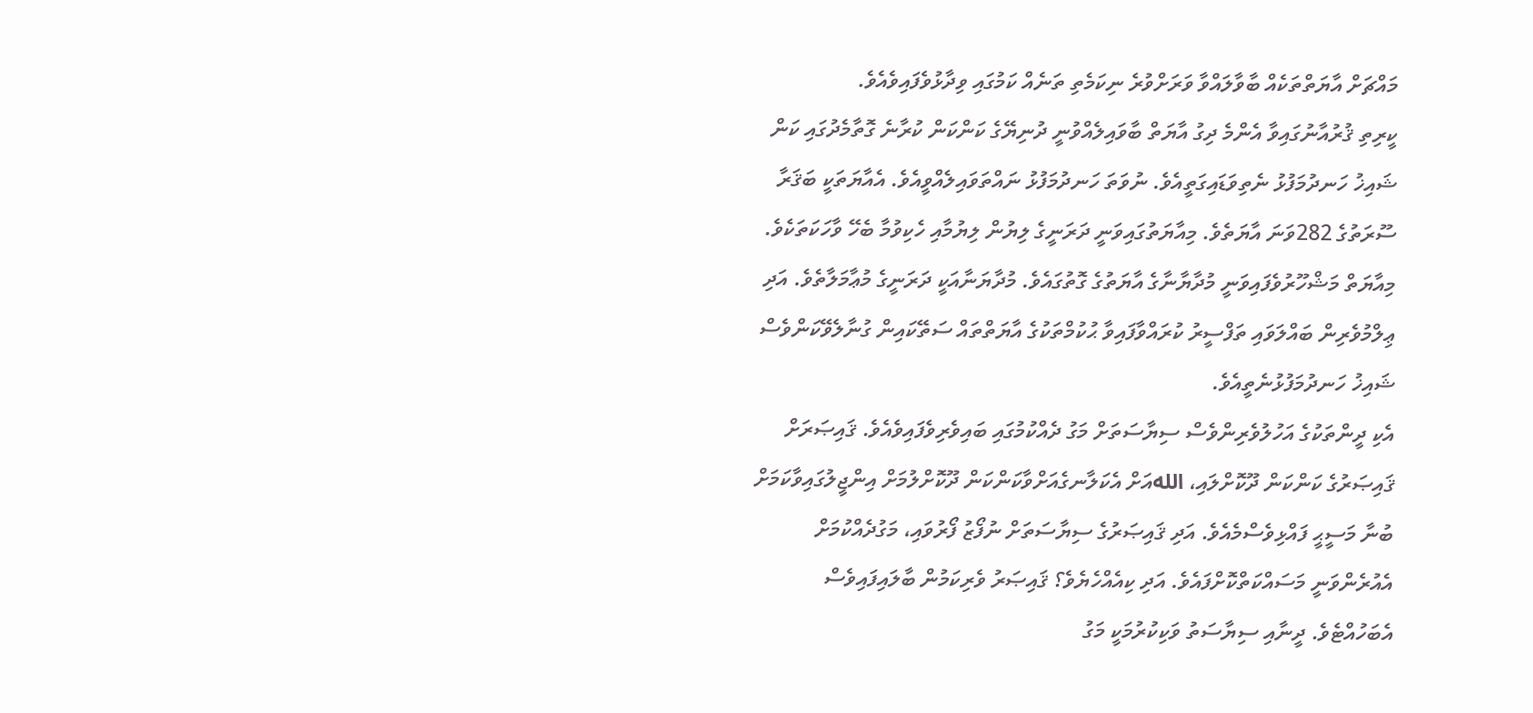މައްޗަށް އާޔަތްތަކެއް ބާވާލައްވާ ވަރަށްވުރެ ނިކަމެތި ތަނެއް ކަމުގައި ވިދާޅުވެފައިވެއެވެ.
ކީރިތި ޤުރުއާނުގައިވާ އެންމެ ދިގު އާޔަތް ބާވައިލެއްވުނީ ދުނިޔޭގެ ކަންކަން ކުރާނެ ގޮތާމެދުގައި ކަން ޝައިޚު ހަނދުމަފުޅު ނެތިވަޑައިގަތީއެވެ. ނުވަތަ ހަނދުމަފުޅު ނައްތަވައިލެއްވީއެވެ. އެއާޔަތަކީ ބަޤަރާ ސޫރަތުގެ 282ވަނަ އާޔަތެވެ. މިއާޔަތުގައިވަނީ ދަރަނީގެ ލިޔުން ލިޔުމާއި ހެކިވުމާ ބެހޭ ވާހަކަތަކެވެ. މިއާޔަތް މަޝްހޫރުވެފައިވަނީ މުދާޔާނާގެ އާޔަތުގެ ގޮތުގައެވެ. މުދާޔަނާއަކީ ދަރަނީގެ މުޢާމަލާތެވެ. އަދި ޢިލްމުވެރިން ބައްލަވައި ތަފްސީރު ކުރައްވާފައިވާ ޙުކުމްތަކުގެ އާޔަތްތައް ސަތޭކައިން ގުނާލެވޭކަންވެސް ޝައިޚު ހަނދުމަފުޅުނެތީއެވެ.
އެކި ދީންތަކުގެ އަހުލުވެރިންވެސް ސިޔާސަތަށް މަގު ދެއްކުމުގައި ބައިވެރިވެފައިވެއެވެ. ޤައިޞަރަށް ޤައިޞަރުގެ ކަންކަން ދޫކޮށްލައި، اللهއަށް އެކަލާނގެއަށްވާކަންކަން ދޫކޮށްލުމަށް އިންޖީލުގައިވާކަމަށް ބުނާ މަސީޙީ ފައްޅިވެސްމެއެވެ. އަދި ޤައިޞަރުގެ ސިޔާސަތަށް ނުފޯޒު ފޯރުވައި، މަގުދެއްކުމަށް އެއުރެންވަނީ މަސައްކަތްކޮށްފައެވެ. އަދި ކިއެއްހެޔެވެ؟ ޤައިޞަރު ވެރިކަމުން ބާލައިފައިވެސް އެބަހުއްޓެވެ. ދީނާއި ސިޔާސަތު ވަކިކުރުމަކީ މަގު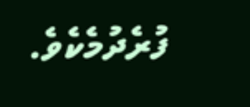ފުރެދުމެކެވެ.